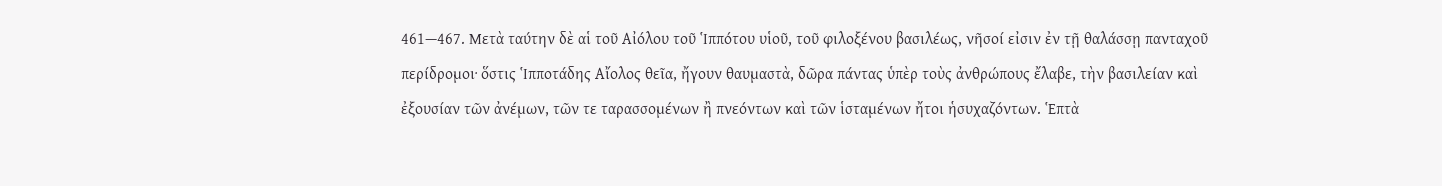461—467. Μετὰ ταύτην δὲ αἱ τοῦ Αἰόλου τοῦ Ἱππότου υἱοῦ, τοῦ φιλοξένου βασιλέως, νῆσοί εἰσιν ἐν τῇ θαλάσσῃ πανταχοῦ περίδρομοι· ὅστις Ἱπποτάδης Αἴολος θεῖα, ἤγουν θαυμαστὰ, δῶρα πάντας ὑπὲρ τοὺς ἀνθρώπους ἔλαβε, τὴν βασιλείαν καὶ ἐξουσίαν τῶν ἀνέμων, τῶν τε ταρασσομένων ἢ πνεόντων καὶ τῶν ἱσταμένων ἤτοι ἡσυχαζόντων. Ἑπτὰ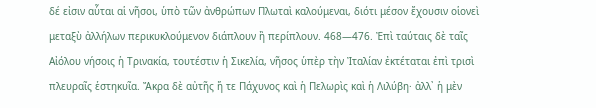δέ εἰσιν αὗται αἱ νῆσοι, ὑπὸ τῶν ἀνθρώπων Πλωταὶ καλούμεναι, διότι μέσον ἔχουσιν οἱονεὶ μεταξὺ ἀλλήλων περικυκλούμενον διάπλουν ἢ περίπλουν. 468—476. Ἐπὶ ταύταις δὲ ταῖς Αἰόλου νήσοις ἡ Τρινακία, τουτέστιν ἡ Σικελία, νῆσος ὑπὲρ τὴν Ἰταλίαν ἐκτέταται ἐπὶ τρισὶ πλευραῖς ἑστηκυῖα. Ἄκρα δὲ αὐτῆς ἥ τε Πάχυνος καὶ ἡ Πελωρὶς καὶ ἡ Λιλύβη· ἀλλ᾿ ἡ μὲν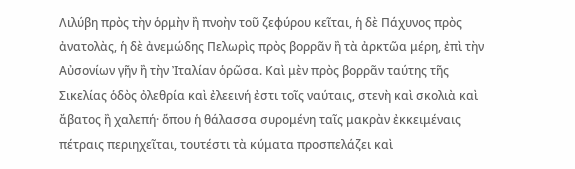Λιλύβη πρὸς τὴν ὁρμὴν ἢ πνοὴν τοῦ ζεφύρου κεῖται, ἡ δὲ Πάχυνος πρὸς ἀνατολὰς, ἡ δὲ ἀνεμώδης Πελωρὶς πρὸς βορρᾶν ἢ τὰ ἀρκτῶα μέρη, ἐπὶ τὴν Αὐσονίων γῆν ἢ τὴν Ἰταλίαν ὁρῶσα. Καὶ μὲν πρὸς βορρᾶν ταύτης τῆς Σικελίας ὁδὸς ὀλεθρία καὶ ἐλεεινή ἐστι τοῖς ναύταις, στενὴ καὶ σκολιὰ καὶ ἄβατος ἢ χαλεπή· ὅπου ἡ θάλασσα συρομένη ταῖς μακρὰν ἐκκειμέναις πέτραις περιηχεῖται, τουτέστι τὰ κύματα προσπελάζει καὶ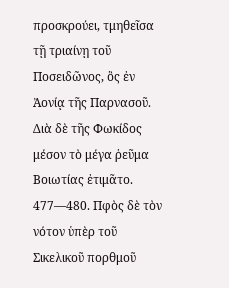προσκρούει, τμηθεῖσα τῇ τριαίνῃ τοῦ Ποσειδῶνος, ὃς ἐν Ἀονίᾳ τῆς Παρνασοῦ. Διὰ δὲ τῆς Φωκίδος μέσον τὸ μέγα ῥεῦμα Βοιωτίας ἐτιμᾶτο. 477—480. Πφὸς δὲ τὸν νότον ὑπὲρ τοῦ Σικελικοῦ πορθμοῦ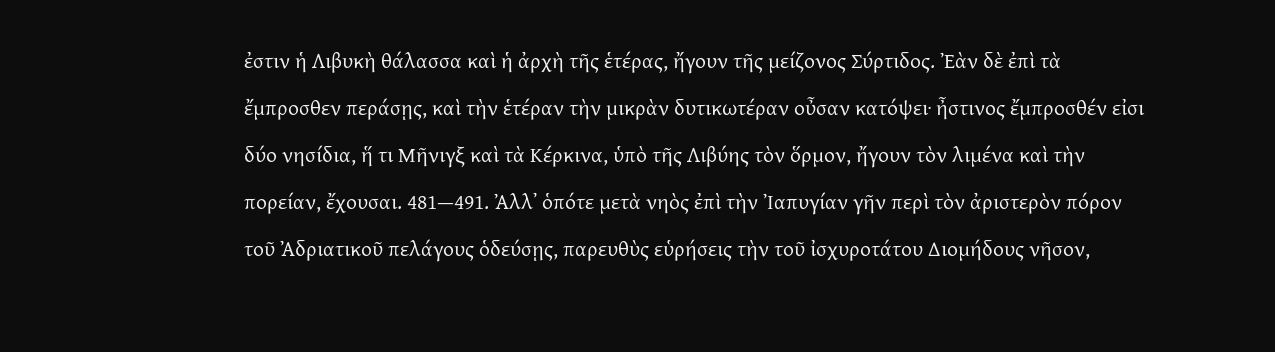ἐστιν ἡ Λιβυκὴ θάλασσα καὶ ἡ ἀρχὴ τῆς ἑτέρας, ἤγουν τῆς μείζονος Σύρτιδος. Ἐὰν δὲ ἐπὶ τὰ ἔμπροσθεν περάσῃς, καὶ τὴν ἑτέραν τὴν μικρὰν δυτικωτέραν οὖσαν κατόψει· ἦστινος ἔμπροσθέν εἰσι δύο νησίδια, ἥ τι Μῆνιγξ καὶ τὰ Κέρκινα, ὑπὸ τῆς Λιβύης τὸν ὅρμον, ἤγουν τὸν λιμένα καὶ τὴν πορείαν, ἔχουσαι. 481—491. Ἀλλ᾿ ὁπότε μετὰ νηὸς ἐπὶ τὴν Ἰαπυγίαν γῆν περὶ τὸν ἀριστερὸν πόρον τοῦ Ἀδριατικοῦ πελάγους ὁδεύσῃς, παρευθὺς εὑρήσεις τὴν τοῦ ἰσχυροτάτου Διομήδους νῆσον,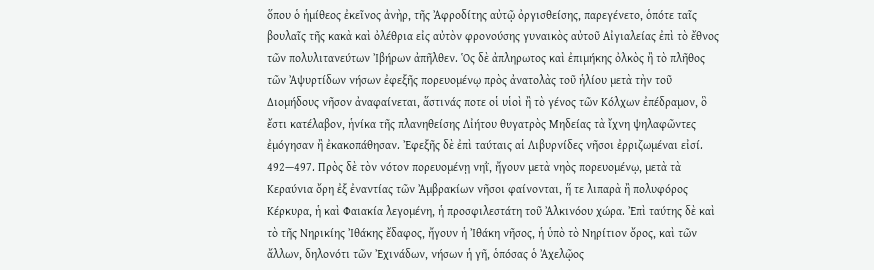ὅπου ὁ ἡμίθεος ἐκεῖνος ἀνὴρ, τῆς Ἀφροδίτης αὐτῷ ὀργισθείσης, παρεγένετο, ὁπότε ταῖς βουλαῖς τῆς κακὰ καὶ ὀλέθρια εἰς αὐτὸν φρονούσης γυναικὸς αὐτοῦ Αἰγιαλείας ἐπὶ τὸ ἔθνος τῶν πολυλιτανεύτων Ἰβήρων ἀπῆλθεν. Ὁς δὲ ἀπληρωτος καὶ ἐπιμήκης ὀλκὸς ἢ τὸ πλῆθος τῶν Ἀψυρτίδων νήσων ἐφεξῆς πορευομένῳ πρὸς ἀνατολὰς τοῦ ἡλίου μετὰ τὴν τοῦ Διομήδους νῆσον ἀναφαίνεται, ἅστινάς ποτε οἱ υἱοὶ ἢ τὸ γένος τῶν Κόλχων ἐπέδραμον, ὃ ἔστι κατέλαβον, ἡνίκα τῆς πλανηθείσης Λἰήτου θυγατρὸς Μηδείας τὰ ἴχνη ψηλαφῶντες ἐμόγησαν ἢ ἐκακοπάθησαν. Ἐφεξῆς δὲ ἐπὶ ταύταις αἱ Λιβυρνίδες νῆσοι ἐρριζωμέναι εἰσί. 492—497. Πρὸς δὲ τὸν νότον πορευομένῃ νηῒ, ἤγουν μετὰ νηὸς πορευομένῳ, μετὰ τὰ Κεραύνια ὄρη ἐξ ἐναντίας τῶν Ἀμβρακίων νῆσοι φαίνονται, ἥ τε λιπαρὰ ἢ πολυφόρος Κέρκυρα, ἡ καὶ Φαιακία λεγομένη, ἡ προσφιλεστάτη τοῦ Ἀλκινόου χώρα. Ἐπὶ ταύτης δὲ καὶ τὸ τῆς Νηρικίης Ἰθάκης ἔδαφος, ἤγουν ἡ Ἰθάκη νῆσος, ἡ ὑπὸ τὸ Νηρίτιον ὄρος, καὶ τῶν ἄλλων, δηλονότι τῶν Ἐχινάδων, νήσων ἡ γῆ, ὁπόσας ὁ Ἀχελῷος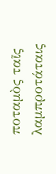ποταμὸς ταῖς λαμπροτάταις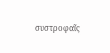συστροφαῖς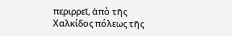περιρρεῖ, ἀπὸ τῆς Χαλκίδος πόλεως τῆς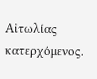Αἰτωλίας κατερχόμενος.